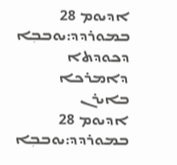ܐܕܝܘܡ 28 ܒܡܘܪܕܕ:ܝܘܒܒܼܐ ܕܟܘܕܬܐ ܕܐܡܪܟܐ ܒܐܝܪܢ
ܐܕܝܘܡ 28 ܒܡܘܪܕܕ:ܝܘܒܒܼܐ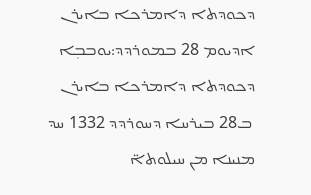ܕܟܘܕܬܐ ܕܐܡܪܟܐ ܒܐܝܪܢ
ܐܕܝܘܡ 28 ܒܡܘܪܕܕ:ܝܘܒܒܼܐ ܕܟܘܕܬܐ ܕܐܡܪܟܐ ܒܐܝܪܢ
 ܒ28 ܒܝܪܚܐ ܕܚܘܪܕܕ 1332 ܚܕ ܡܢܝܢܐ ܡܢ ܚܝܠܘܬܐ̈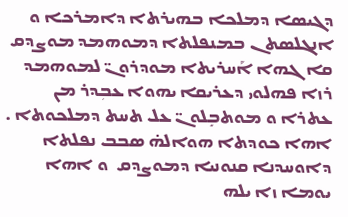ܕܓܝܣܐ ܕܡܠܟܐ ܒܗܝܪܬܐ ܕܐܡܪܟܐ ܘ ܐܢܓܠܣܬܢ ܒܡܢܦܠܬܐ ܕܡܘܗܡܕ ܡܘܨܕܩ ܩܐ ܓܗܐ ܐܰܚܪܝܬܐ ܡܘܕܪܘܢ̈ ܠܡܘܗܡܕ ܪܙܐ ܦܗܠܘܝ ܕܥܪܝܩܐ ܝܗܘܐ ܥܒܼܕܪ ܡܢ ܥܬܪܐ ܘ ܡܘܬܒܼܸܠܘܢ̈ ܥܠ ܬܚܬ ܕܡܠܟܘܬܐ . ܐܗܐ ܟܘܕܬܐ ܗܘܐܠܗ̇ ܣܒܒ ܢܦܠܬܐ ܕܐܘܚܕܢܐ ܩܢܘܢܝܐ ܕܡܘܨܕܩ  ܘ ܐܗܐ ܝܘܡܐ ܙܐ ܝܠܗ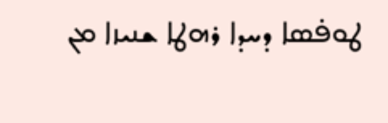ܛܘܦ̇ܣܐ ܕܚܕܐ ܪܗܛܐ ܫܢܝܙܐ ܡܢ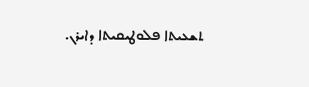ܬܫܥܝܬܐ ܦܠܘܛܝܩܝܬܐ ܕܐܝܪܢ.